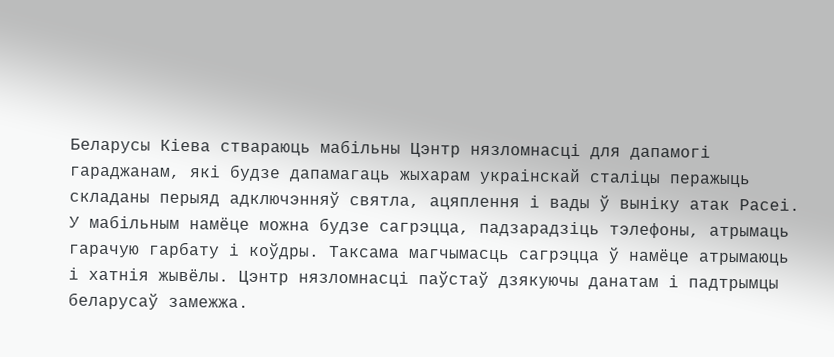Беларусы Кіева ствараюць мабільны Цэнтр нязломнасці для дапамогі гараджанам, які будзе дапамагаць жыхарам украінскай сталіцы перажыць складаны перыяд адключэнняў святла, ацяплення і вады ў выніку атак Расеі. У мабільным намёце можна будзе сагрэцца, падзарадзіць тэлефоны, атрымаць гарачую гарбату і коўдры. Таксама магчымасць сагрэцца ў намёце атрымаюць і хатнія жывёлы. Цэнтр нязломнасці паўстаў дзякуючы данатам і падтрымцы беларусаў замежжа.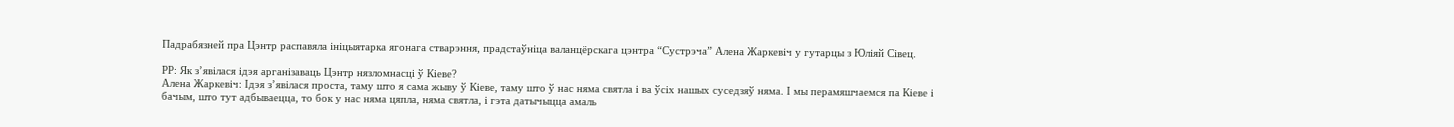Падрабязней пра Цэнтр распавяла ініцыятарка ягонага стварэння, прадстаўніца валанцёрскага цэнтра “Сустрэча” Алена Жаркевіч у гутарцы з Юліяй Сівец.

РР: Як з’явілася ідэя арганізаваць Цэнтр нязломнасці ў Кіеве?
Алена Жаркевіч: Ідэя з’явілася проста, таму што я сама жыву ў Кіеве, таму што ў нас няма святла і ва ўсіх нашых суседзяў няма. І мы перамяшчаемся па Кіеве і бачым, што тут адбываецца, то бок у нас няма цяпла, няма святла, і гэта датычыцца амаль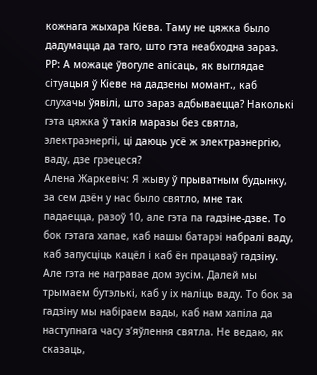кожнага жыхара Кіева. Таму не цяжка было дадумацца да таго, што гэта неабходна зараз.
РР: А можаце ўвогуле апісаць, як выглядае сітуацыя ў Кіеве на дадзены момант., каб слухачы ўявілі, што зараз адбываецца? Наколькі гэта цяжка ў такія маразы без святла, электраэнергіі, ці даюць усё ж электраэнергію, ваду, дзе грэецеся?
Алена Жаркевіч: Я жыву ў прыватным будынку, за сем дзён у нас было святло, мне так падаецца, разоў 10, але гэта па гадзіне-дзве. То бок гэтага хапае, каб нашы батарэі набралі ваду, каб запусціць кацёл і каб ён працаваў гадзіну. Але гэта не награвае дом зусім. Далей мы трымаем бутэлькі, каб у іх наліць ваду. То бок за гадзіну мы набіраем вады, каб нам хапіла да наступнага часу з’яўлення святла. Не ведаю, як сказаць,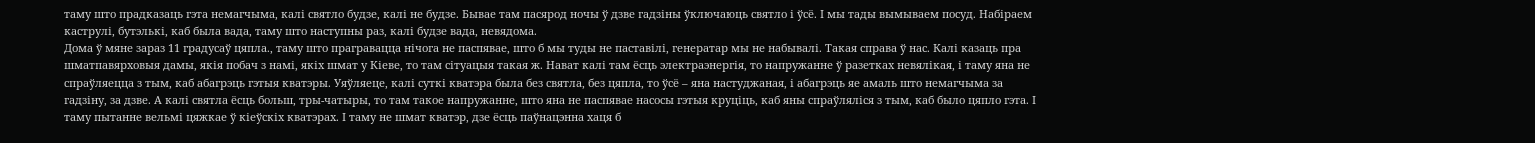таму што прадказаць гэта немагчыма, калі святло будзе, калі не будзе. Бывае там пасярод ночы ў дзве гадзіны ўключаюць святло і ўсё. І мы тады вымываем посуд. Набіраем каструлі, бутэлькі, каб была вада, таму што наступны раз, калі будзе вада, невядома.
Дома ў мяне зараз 11 градусаў цяпла., таму што прагравацца нічога не паспявае, што б мы туды не паставілі, генератар мы не набывалі. Такая справа ў нас. Калі казаць пра шматпавярховыя дамы, якія побач з намі, якіх шмат у Кіеве, то там сітуацыя такая ж. Нават калі там ёсць электраэнергія, то напружанне ў разетках невялікая, і таму яна не спраўляецца з тым, каб абагрэць гэтыя кватэры. Уяўляеце, калі суткі кватэра была без святла, без цяпла, то ўсё – яна настуджаная, і абагрэць яе амаль што немагчыма за гадзіну, за дзве. А калі святла ёсць больш, тры-чатыры, то там такое напружанне, што яна не паспявае насосы гэтыя круціць, каб яны спраўляліся з тым, каб было цяпло гэта. І таму пытанне вельмі цяжкае ў кіеўскіх кватэрах. І таму не шмат кватэр, дзе ёсць паўнацэнна хаця б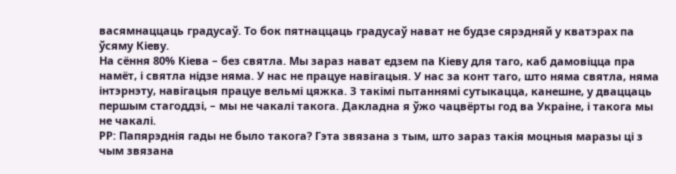васямнаццаць градусаў. То бок пятнаццаць градусаў нават не будзе сярэдняй у кватэрах па ўсяму Кіеву.
На сёння 80% Кіева – без святла. Мы зараз нават едзем па Кіеву для таго, каб дамовіцца пра намёт, і святла нідзе няма. У нас не працуе навігацыя. У нас за конт таго, што няма святла, няма інтэрнэту, навігацыя працуе вельмі цяжка. З такімі пытаннямі сутыкацца, канешне, у дваццаць першым стагоддзі, – мы не чакалі такога. Дакладна я ўжо чацвёрты год ва Украіне, і такога мы не чакалі.
РР: Папярэднія гады не было такога? Гэта звязана з тым, што зараз такія моцныя маразы ці з чым звязана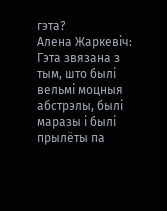гэта?
Алена Жаркевіч: Гэта звязана з тым, што былі вельмі моцныя абстрэлы, былі маразы і былі прылёты па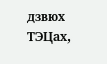дзвюх ТЭЦах,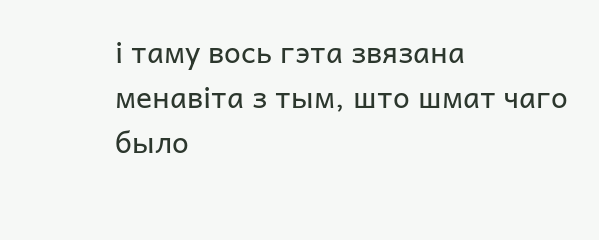і таму вось гэта звязана менавіта з тым, што шмат чаго было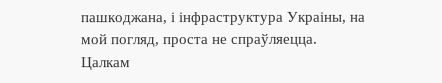пашкоджана, і інфраструктура Украіны, на мой погляд, проста не спраўляецца.
Цалкам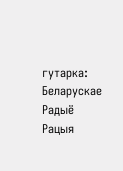гутарка:
Беларускае Радыё Рацыя